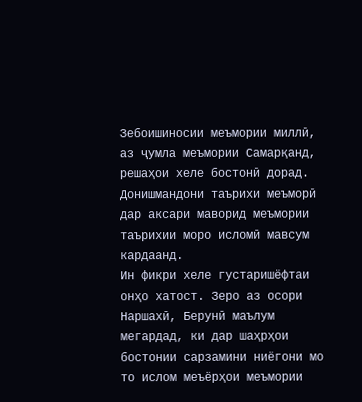Зебоишиносии меъмории миллӣ, аз ҷумла меъмории Самарқанд, решаҳои хеле бостонӣ дорад. Донишмандони таърихи меъморӣ дар аксари маворид меъмории таърихии моро исломӣ мавсум кардаанд.
Ин фикри хеле густаришёфтаи онҳо хатост. Зеро аз осори Наршахӣ, Берунӣ маълум мегардад, ки дар шаҳрҳои бостонии сарзамини ниёгони мо то ислом меъёрҳои меъмории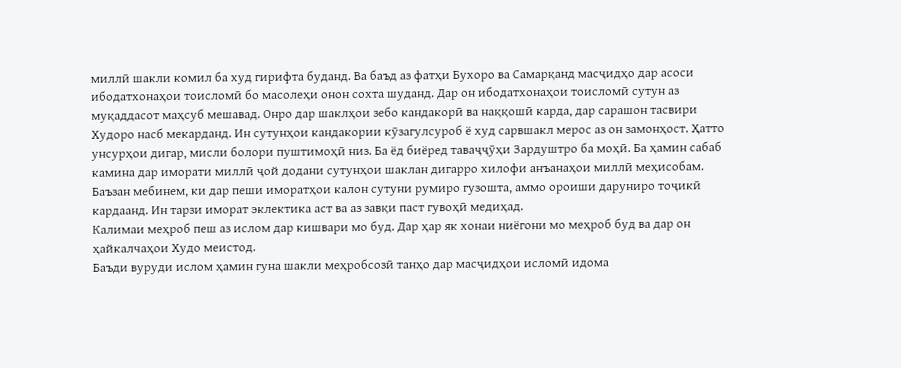миллӣ шакли комил ба худ гирифта буданд. Ва баъд аз фатҳи Бухоро ва Самарқанд масҷидҳо дар асоси ибодатхонаҳои тоисломӣ бо масолеҳи онон сохта шуданд. Дар он ибодатхонаҳои тоисломӣ сутун аз муқаддасот маҳсуб мешавад. Онро дар шаклҳои зебо кандакорӣ ва наққошӣ карда, дар сарашон тасвири Худоро насб мекарданд. Ин сутунҳои кандакории кӯзагулсуроб ё худ сарвшакл мерос аз он замонҳост. Ҳатто унсурҳои дигар, мисли болори пуштимоҳӣ низ. Ба ёд биёред таваҷҷӯҳи Зардуштро ба моҳӣ. Ба ҳамин сабаб камина дар иморати миллӣ ҷой додани сутунҳои шаклан дигарро хилофи анъанаҳои миллӣ меҳисобам.
Баъзан мебинем, ки дар пеши иморатҳои калон сутуни румиро гузошта, аммо ороиши даруниро тоҷикӣ кардаанд. Ин тарзи иморат эклектика аст ва аз завқи паст гувоҳӣ медиҳад.
Калимаи меҳроб пеш аз ислом дар кишвари мо буд. Дар ҳар як хонаи ниёгони мо меҳроб буд ва дар он ҳайкалчаҳои Худо меистод.
Баъди вуруди ислом ҳамин гуна шакли меҳробсозӣ танҳо дар масҷидҳои исломӣ идома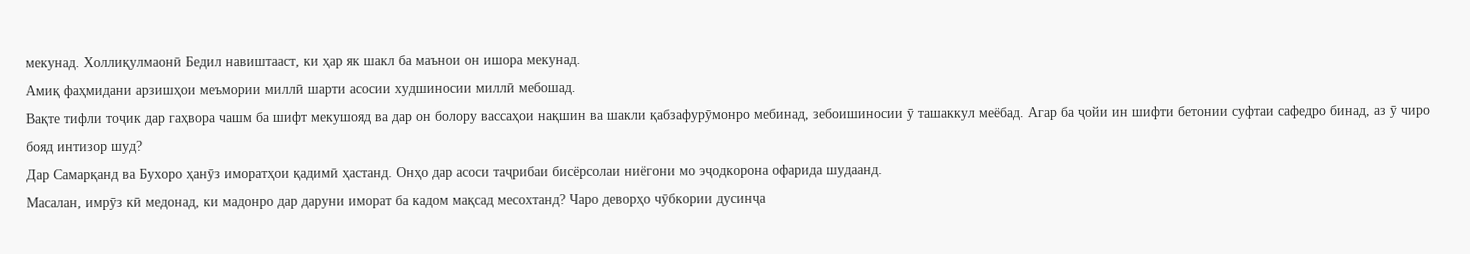мекунад. Холлиқулмаонӣ Бедил навиштааст, ки ҳар як шакл ба маънои он ишора мекунад.
Амиқ фаҳмидани арзишҳои меъмории миллӣ шарти асосии худшиносии миллӣ мебошад.
Вақте тифли тоҷик дар гаҳвора чашм ба шифт мекушояд ва дар он болору вассаҳои нақшин ва шакли қабзафурӯмонро мебинад, зебоишиносии ӯ ташаккул меёбад. Агар ба ҷойи ин шифти бетонии суфтаи сафедро бинад, аз ӯ чиро бояд интизор шуд?
Дар Самарқанд ва Бухоро ҳанӯз иморатҳои қадимӣ ҳастанд. Онҳо дар асоси таҷрибаи бисёрсолаи ниёгони мо эҷодкорона офарида шудаанд.
Масалан, имрӯз кӣ медонад, ки мадонро дар даруни иморат ба кадом мақсад месохтанд? Чаро деворҳо чӯбкории дусинҷа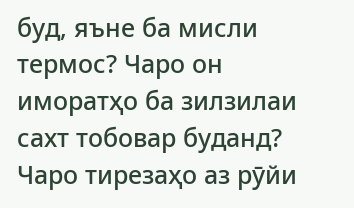буд, яъне ба мисли термос? Чаро он иморатҳо ба зилзилаи сахт тобовар буданд? Чаро тирезаҳо аз рӯйи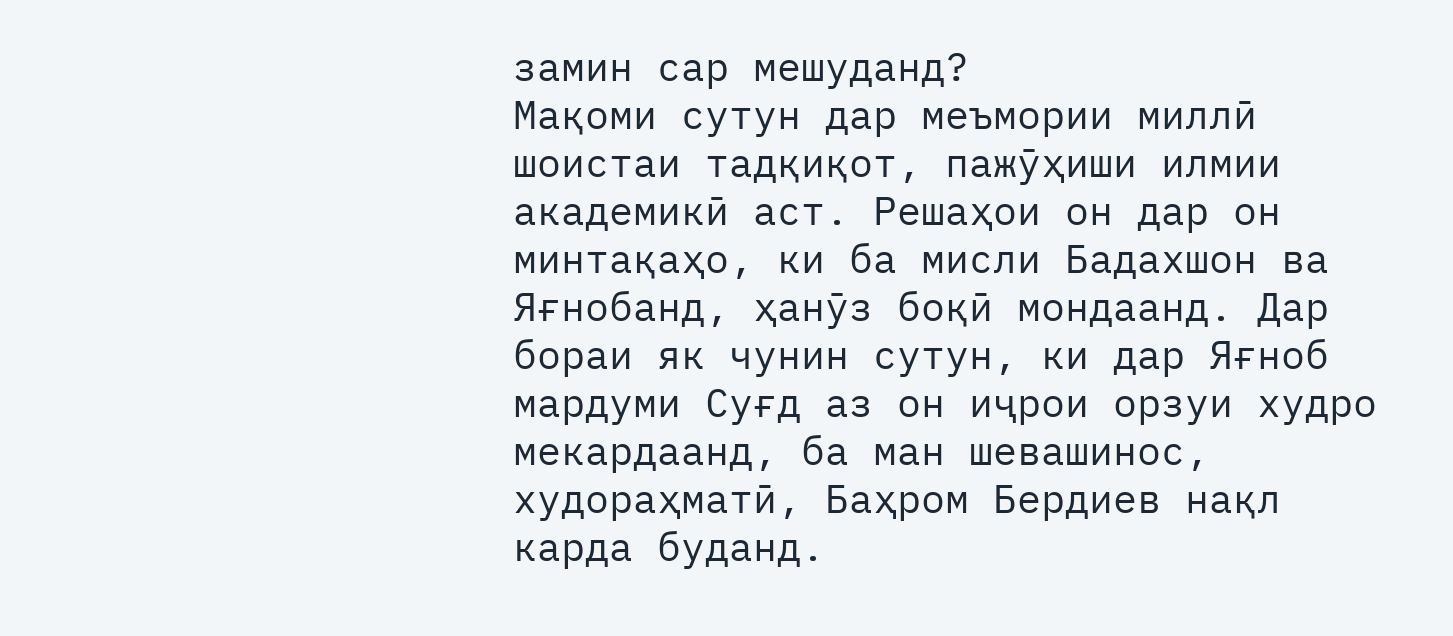замин сар мешуданд?
Мақоми сутун дар меъмории миллӣ шоистаи тадқиқот, пажӯҳиши илмии академикӣ аст. Решаҳои он дар он минтақаҳо, ки ба мисли Бадахшон ва Яғнобанд, ҳанӯз боқӣ мондаанд. Дар бораи як чунин сутун, ки дар Яғноб мардуми Суғд аз он иҷрои орзуи худро мекардаанд, ба ман шевашинос, худораҳматӣ, Баҳром Бердиев нақл карда буданд.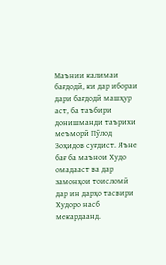Маънии калимаи бағдодӣ, ки дар ибораи дари бағдодӣ машҳур аст, ба таъбири донишманди таърихи меъморӣ Пӯлод Зоҳидов суғдист. Яъне бағ ба маънои Худо омадааст ва дар замонҳои тоисломӣ дар ин дарҳо тасвири Худоро насб мекардаанд.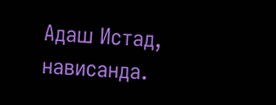Адаш Истад,
нависанда.